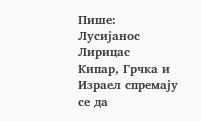Пише: Лусијанос Лирицас
Кипар, Грчка и Израел спремају се да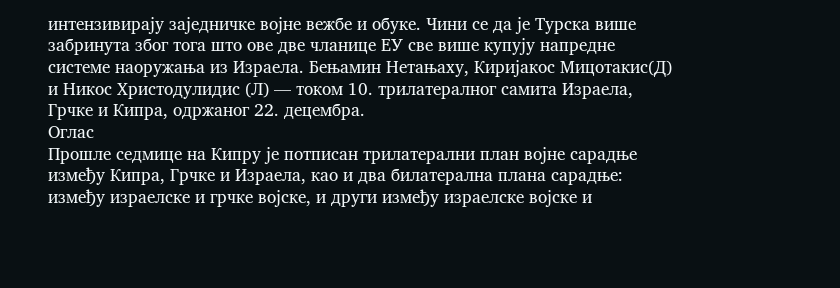интензивирају заједничке војне вежбе и обуке. Чини се да је Турска више забринута због тога што ове две чланице ЕУ све више купују напредне системе наоружања из Израела. Бењамин Нетањаху, Киријакос Мицотакис(Д) и Никос Христодулидис (Л) — током 10. трилатералног самита Израела, Грчке и Кипра, одржаног 22. децембра.
Оглас
Прошле седмице на Кипру је потписан трилатерални план војне сарадње између Кипра, Грчке и Израела, као и два билатерална плана сарадње: између израелске и грчке војске, и други између израелске војске и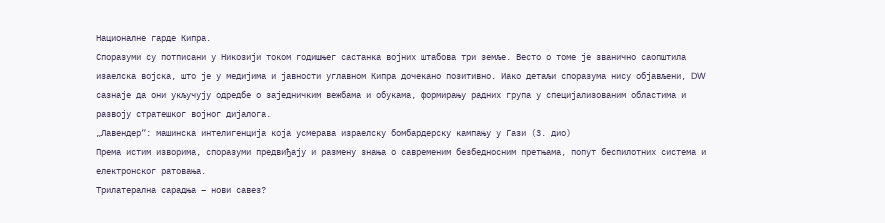Националне гарде Кипра.
Споразуми су потписани у Никозији током годишњег састанка војних штабова три земље. Весто о томе је званично саопштила изаелска војска, што је у медијима и јавности углавном Кипра дочекано позитивно. Иако детаљи споразума нису објављени, DW сазнаје да они укључују одредбе о заједничким вежбама и обукама, формирању радних група у специјализованим областима и развоју стратешког војног дијалога.
„Лавендер“: машинска интелигенција која усмерава израелску бомбардерску кампању у Гази (3. дио)
Према истим изворима, споразуми предвиђају и размену знања о савременим безбедносним претњама, попут беспилотних система и електронског ратовања.
Трилатерална сарадња – нови савез?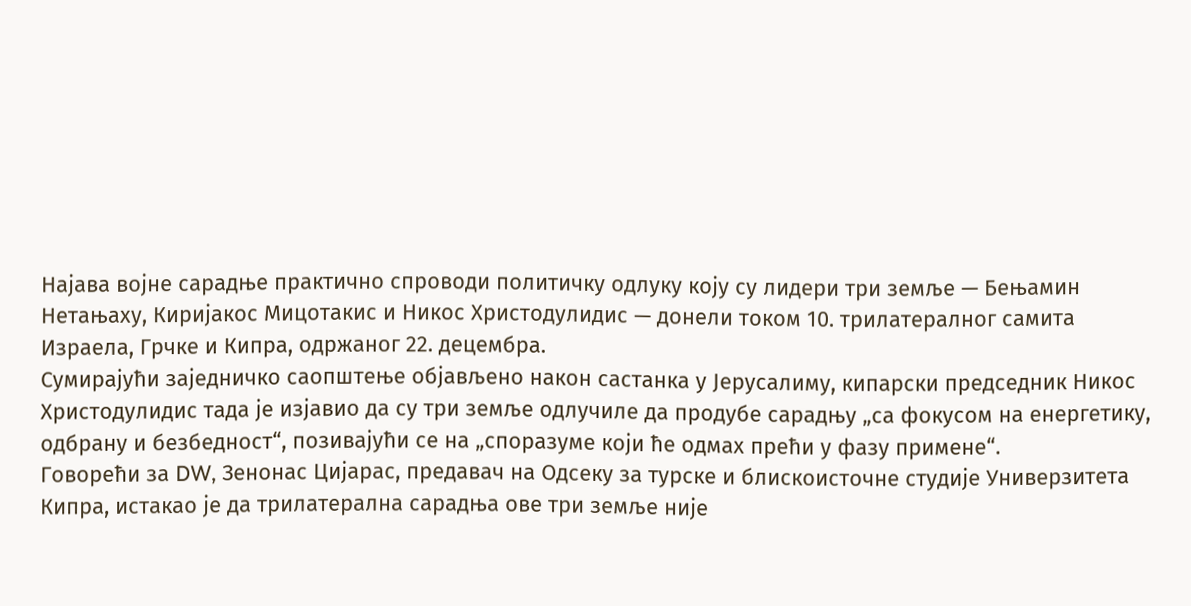Најава војне сарадње практично спроводи политичку одлуку коју су лидери три земље — Бењамин Нетањаху, Киријакос Мицотакис и Никос Христодулидис — донели током 10. трилатералног самита Израела, Грчке и Кипра, одржаног 22. децембра.
Сумирајући заједничко саопштење објављено након састанка у Јерусалиму, кипарски председник Никос Христодулидис тада је изјавио да су три земље одлучиле да продубе сарадњу „са фокусом на енергетику, одбрану и безбедност“, позивајући се на „споразуме који ће одмах прећи у фазу примене“.
Говорећи за DW, Зенонас Цијарас, предавач на Одсеку за турске и блискоисточне студије Универзитета Кипра, истакао је да трилатерална сарадња ове три земље није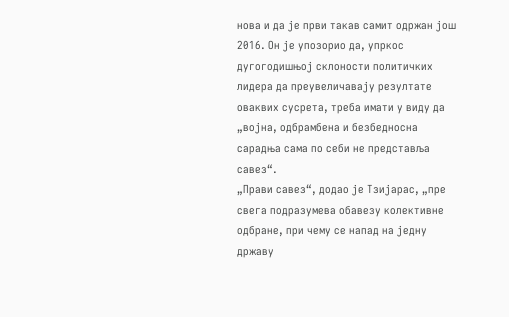нова и да је први такав самит одржан још 2016. Он је упозорио да, упркос дугогодишњој склоности политичких лидера да преувеличавају резултате оваквих сусрета, треба имати у виду да „војна, одбрамбена и безбедносна сарадња сама по себи не представља савез“.
„Прави савез“, додао је Тзијарас, „пре свега подразумева обавезу колективне одбране, при чему се напад на једну државу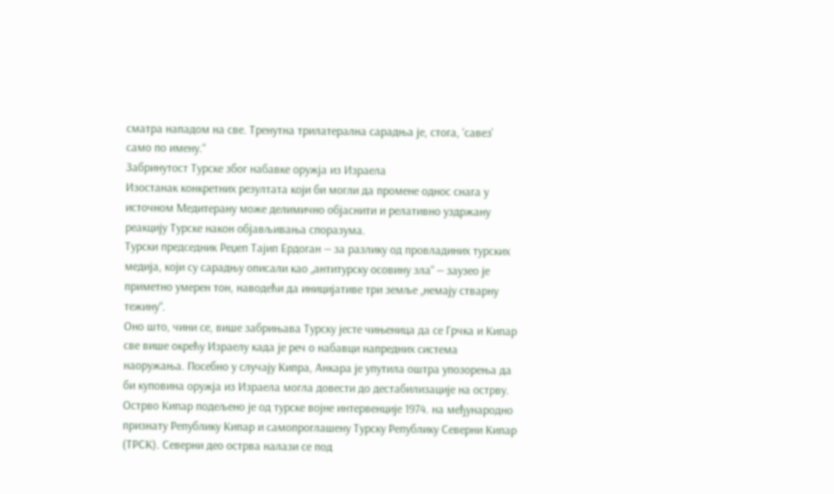сматра нападом на све. Тренутна трилатерална сарадња је, стога, ‘савез’ само по имену.“
Забринутост Турске због набавке оружја из Израела
Изостанак конкретних резултата који би могли да промене однос снага у источном Медитерану може делимично објаснити и релативно уздржану реакцију Турске након објављивања споразума.
Турски председник Реџеп Тајип Ердоган — за разлику од провладиних турских медија, који су сарадњу описали као „антитурску осовину зла“ — заузео је приметно умерен тон, наводећи да иницијативе три земље „немају стварну тежину“.
Оно што, чини се, више забрињава Турску јесте чињеница да се Грчка и Кипар све више окрећу Израелу када је реч о набавци напредних система наоружања. Посебно у случају Кипра, Анкара је упутила оштра упозорења да би куповина оружја из Израела могла довести до дестабилизације на острву.
Острво Кипар подељено је од турске војне интервенције 1974. на међународно признату Републику Кипар и самопроглашену Турску Републику Северни Кипар (ТРСК). Северни део острва налази се под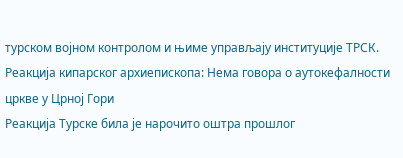турском војном контролом и њиме управљају институције ТРСК.
Реакција кипарског архиепископа: Нема говора о аутокефалности цркве у Црној Гори
Реакција Турске била је нарочито оштра прошлог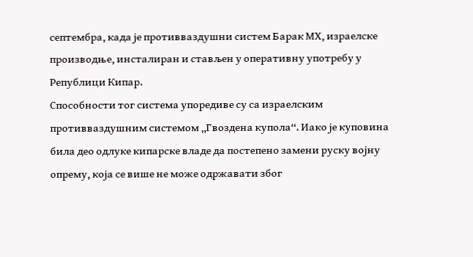септембра, када је противваздушни систем Барак МX, израелске производње, инсталиран и стављен у оперативну употребу у Републици Кипар.
Способности тог система упоредиве су са израелским противваздушним системом „Гвоздена купола“. Иако је куповина била део одлуке кипарске владе да постепено замени руску војну опрему, која се више не може одржавати због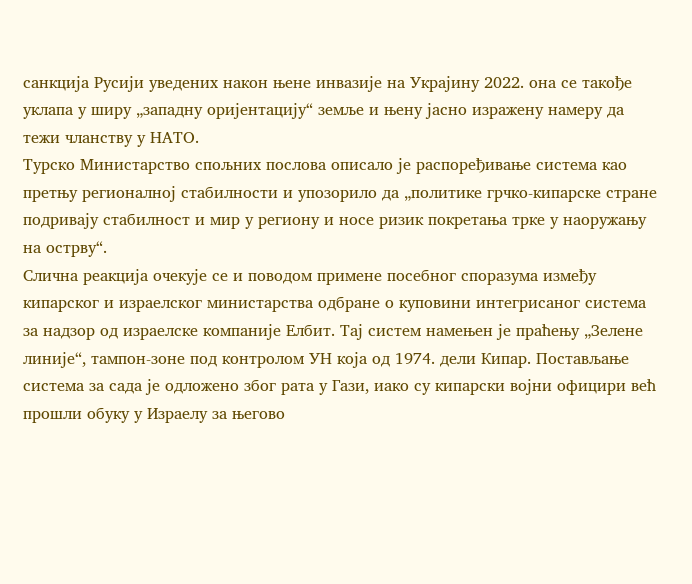санкција Русији уведених након њене инвазије на Украјину 2022. она се такође уклапа у ширу „западну оријентацију“ земље и њену јасно изражену намеру да тежи чланству у НАТО.
Турско Министарство спољних послова описало је распоређивање система као претњу регионалној стабилности и упозорило да „политике грчко-кипарске стране подривају стабилност и мир у региону и носе ризик покретања трке у наоружању на острву“.
Слична реакција очекује се и поводом примене посебног споразума између кипарског и израелског министарства одбране о куповини интегрисаног система за надзор од израелске компаније Елбит. Тај систем намењен је праћењу „Зелене линије“, тампон-зоне под контролом УН која од 1974. дели Кипар. Постављање система за сада је одложено због рата у Гази, иако су кипарски војни официри већ прошли обуку у Израелу за његово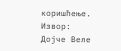коришћење.
Извор: Дојче Веле